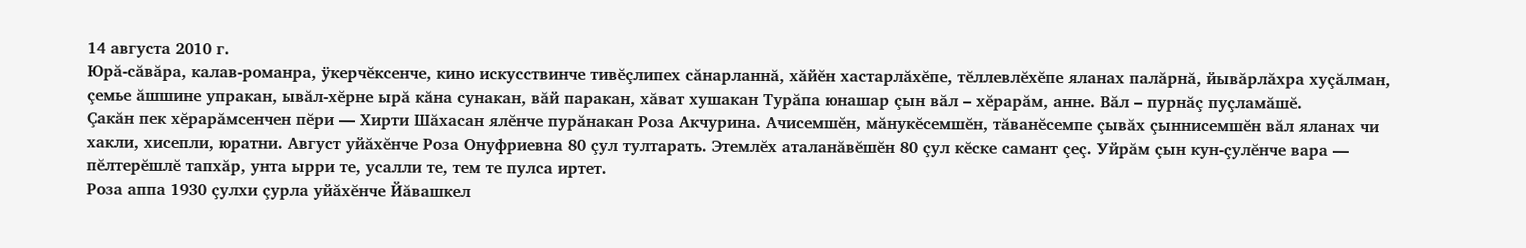14 августа 2010 г.
Юрă-сăвăра, калав-романра, ÿкерчĕксенче, кино искусствинче тивĕçлипех сăнарланнă, хăйĕн хастарлăхĕпе, тĕллевлĕхĕпе яланах палăрнă, йывăрлăхра хуçăлман, çемье ăшшине упракан, ывăл-хĕрне ырă кăна сунакан, вăй паракан, хăват хушакан Турăпа юнашар çын вăл – хĕрарăм, анне. Вăл – пурнăç пуçламăшĕ.
Çакăн пек хĕрарăмсенчен пĕри — Хирти Шăхасан ялĕнче пурăнакан Роза Акчурина. Ачисемшĕн, мăнукĕсемшĕн, тăванĕсемпе çывăх çыннисемшĕн вăл яланах чи хакли, хисепли, юратни. Август уйăхĕнче Роза Онуфриевна 80 çул тултарать. Этемлĕх аталанăвĕшĕн 80 çул кĕске самант çеç. Уйрăм çын кун-çулĕнче вара — пĕлтерĕшлĕ тапхăр, унта ырри те, усалли те, тем те пулса иртет.
Роза аппа 1930 çулхи çурла уйăхĕнче Йăвашкел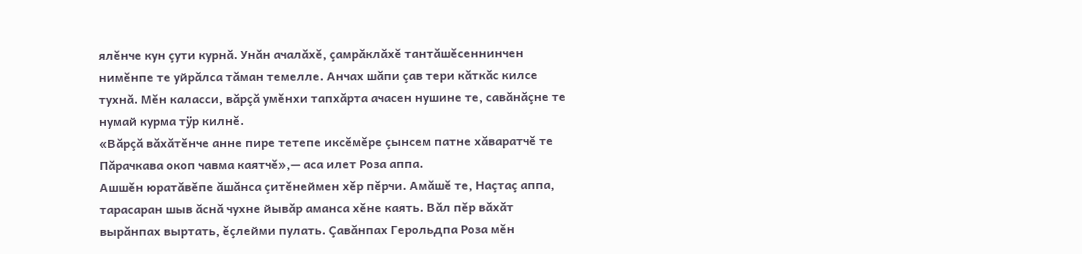ялĕнче кун çути курнă. Унăн ачалăхĕ, çамрăклăхĕ тантăшĕсеннинчен нимĕнпе те уйрăлса тăман темелле. Анчах шăпи çав тери кăткăс килсе тухнă. Мĕн каласси, вăрçă умĕнхи тапхăрта ачасен нушине те, савăнăçне те нумай курма тÿр килнĕ.
«Вăрçă вăхăтĕнче анне пире тетепе иксĕмĕре çынсем патне хăваратчĕ те Пăрачкава окоп чавма каятчĕ»,— аса илет Роза аппа.
Ашшĕн юратăвĕпе ăшăнса çитĕнеймен хĕр пĕрчи. Амăшĕ те, Наçтаç аппа, тарасаран шыв ăснă чухне йывăр аманса хĕне каять. Вăл пĕр вăхăт вырăнпах выртать, ĕçлейми пулать. Çавăнпах Герольдпа Роза мĕн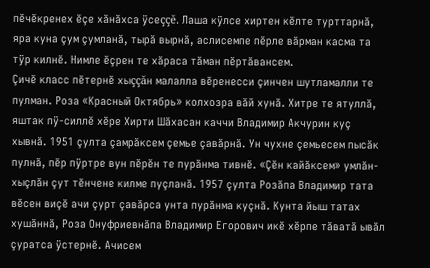пĕчĕкренех ĕçе хăнăхса ÿсеççĕ. Лаша кÿлсе хиртен кĕлте турттарнă, яра куна çум çумланă, тырă вырнă, аслисемпе пĕрле вăрман касма та тÿр килнĕ. Нимле ĕçрен те хăраса тăман пĕртăвансем.
Çичĕ класс пĕтернĕ хыççăн малалла вĕренесси çинчен шутламалли те пулман. Роза «Красный Октябрь» колхозра вăй хунă. Хитре те ятуллă, яштак пÿ-силлĕ хĕре Хирти Шăхасан каччи Владимир Акчурин куç хывнă. 1951 çулта çамрăксем çемье çавăрнă. Ун чухне çемьесем пысăк пулнă, пĕр пÿртре вун пĕрĕн те пурăнма тивнĕ. «Çĕн кайăксем» умлăн-хыçлăн çут тĕнчене килме пуçланă. 1957 çулта Розăпа Владимир тата вĕсен виçĕ ачи çурт çавăрса унта пурăнма куçнă. Кунта йыш татах хушăннă, Роза Онуфриевнăпа Владимир Егорович икĕ хĕрпе тăватă ывăл çуратса ÿстернĕ. Ачисем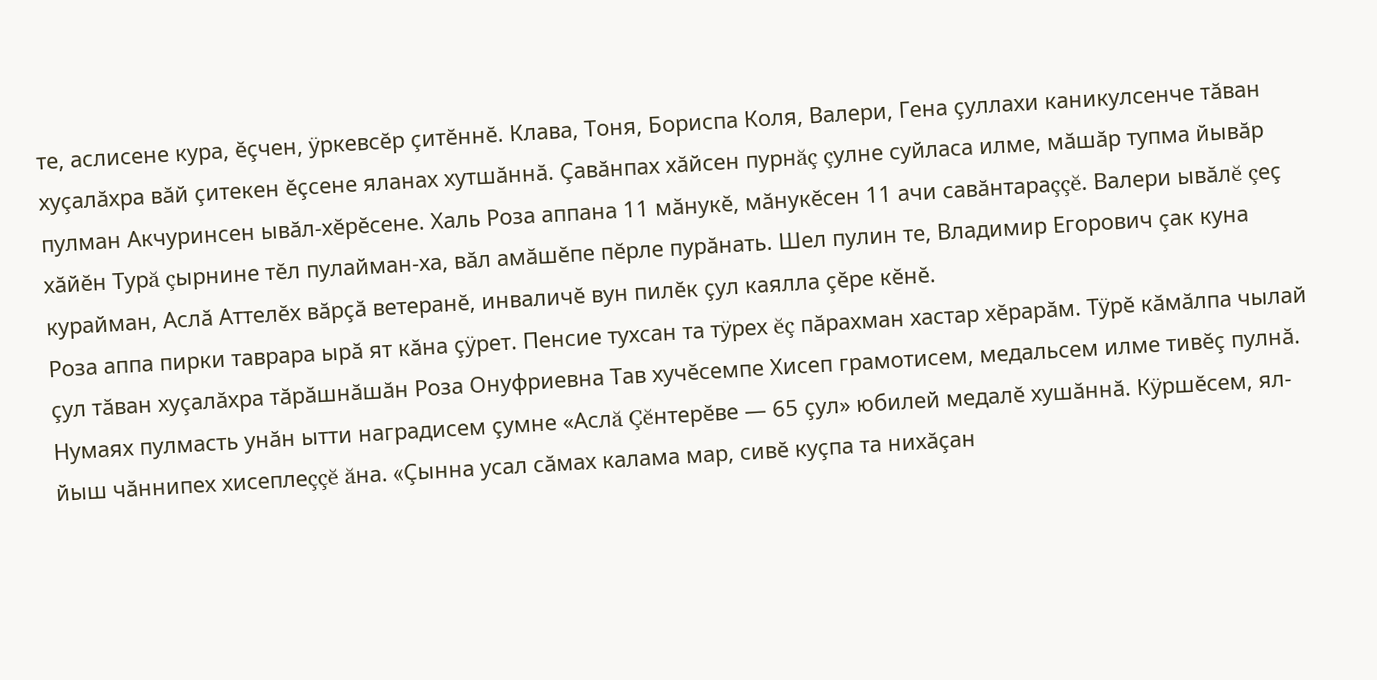те, аслисене кура, ĕçчен, ÿркевсĕр çитĕннĕ. Клава, Тоня, Бориспа Коля, Валери, Гена çуллахи каникулсенче тăван хуçалăхра вăй çитекен ĕçсене яланах хутшăннă. Çавăнпах хăйсен пурнăç çулне суйласа илме, мăшăр тупма йывăр пулман Акчуринсен ывăл-хĕрĕсене. Халь Роза аппана 11 мăнукĕ, мăнукĕсен 11 ачи савăнтараççĕ. Валери ывăлĕ çеç хăйĕн Турă çырнине тĕл пулайман-ха, вăл амăшĕпе пĕрле пурăнать. Шел пулин те, Владимир Егорович çак куна курайман, Аслă Аттелĕх вăрçă ветеранĕ, инваличĕ вун пилĕк çул каялла çĕре кĕнĕ.
Роза аппа пирки таврара ырă ят кăна çÿрет. Пенсие тухсан та тÿрех ĕç пăрахман хастар хĕрарăм. Тÿрĕ кăмăлпа чылай çул тăван хуçалăхра тăрăшнăшăн Роза Онуфриевна Тав хучĕсемпе Хисеп грамотисем, медальсем илме тивĕç пулнă. Нумаях пулмасть унăн ытти наградисем çумне «Аслă Çĕнтерĕве — 65 çул» юбилей медалĕ хушăннă. Кÿршĕсем, ял-йыш чăннипех хисеплеççĕ ăна. «Çынна усал сăмах калама мар, сивĕ куçпа та нихăçан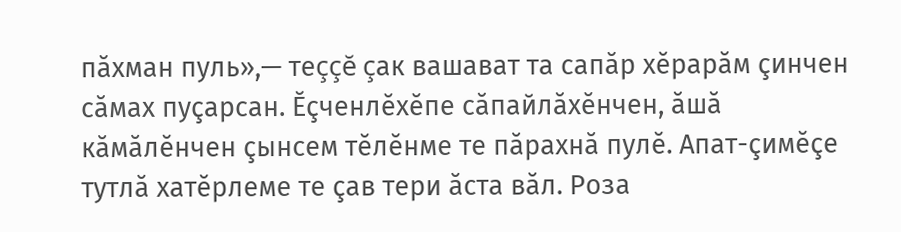пăхман пуль»,— теççĕ çак вашават та сапăр хĕрарăм çинчен сăмах пуçарсан. Ĕçченлĕхĕпе сăпайлăхĕнчен, ăшă кăмăлĕнчен çынсем тĕлĕнме те пăрахнă пулĕ. Апат-çимĕçе тутлă хатĕрлеме те çав тери ăста вăл. Роза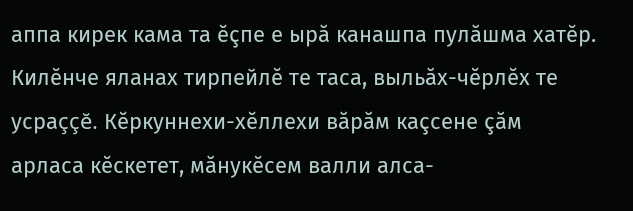аппа кирек кама та ĕçпе е ырă канашпа пулăшма хатĕр. Килĕнче яланах тирпейлĕ те таса, выльăх-чĕрлĕх те усраççĕ. Кĕркуннехи-хĕллехи вăрăм каçсене çăм арласа кĕскетет, мăнукĕсем валли алса-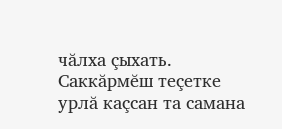чăлха çыхать. Саккăрмĕш теçетке урлă каçсан та самана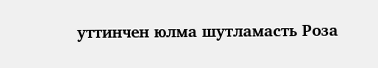уттинчен юлма шутламасть Роза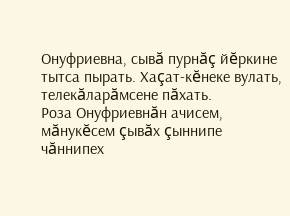Онуфриевна, сывă пурнăç йĕркине тытса пырать. Хаçат-кĕнеке вулать, телекăларăмсене пăхать.
Роза Онуфриевнăн ачисем, мăнукĕсем çывăх çыннипе чăннипех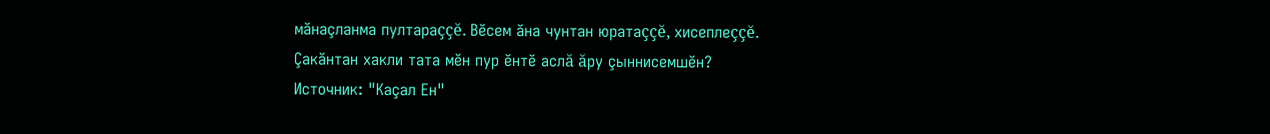мăнаçланма пултараççĕ. Вĕсем ăна чунтан юратаççĕ, хисеплеççĕ. Çакăнтан хакли тата мĕн пур ĕнтĕ аслă ăру çыннисемшĕн?
Источник: "Каçал Ен"